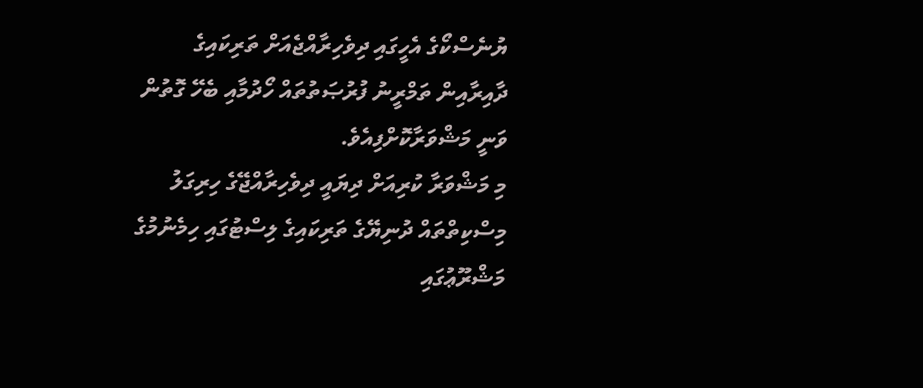ޔުނެސްކޯގެ އެހީގައި ދިވެހިރާއްޖެއަށް ތަރިކައިގެ ދާއިރާއިން ތަމްރީނު ފުރުޞަތުތައް ހޯދުމާއި ބެހޭ ގޮތުން ވަނީ މަޝްވަރާކޮށްފިއެވެ.
މި މަޝްވަރާ ކުރިއަށް ދިޔައީ ދިވެހިރާއްޖޭގެ ހިރިގަލު މިސްކިތްތައް ދުނިޔޭގެ ތަރިކައިގެ ލިސްޓުގައި ހިމެނުމުގެ މަޝްރޫޢުގައި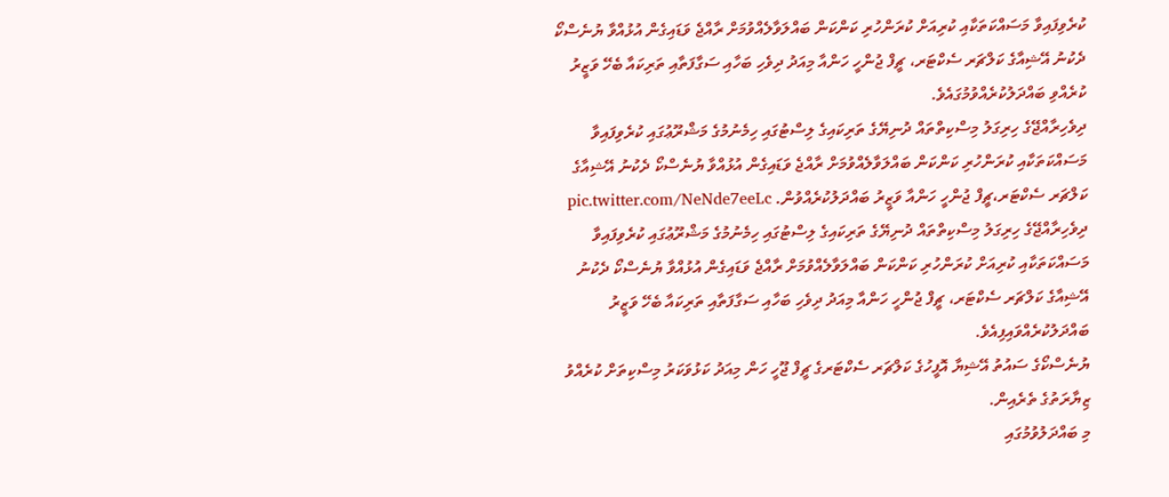ކުރެވިފައިވާ މަސައްކަތަކާއި ކުރިއަށް ކުރަންހުރި ކަންކަން ބައްލަވާލެއްވުމަށް ރާއްޖެ ވަޑައިގެން އުޅުއްވާ ޔުނެސްކޯ ދެކުނު އޭޝިއާގެ ކަލްޗަރ ސެކްޓަރ، ޗީފް ޖުންހީ ހަންއާ މިއަދު ދިވެހި ބަހާއި ސަގާފަތާއި ތަރިކައާ ބެހޭ ވަޒީރު ކުރެއްވި ބައްދަލުކުރެއްވުމުގައެވެ.
ދިވެހިރާއްޖޭގެ ހިރިގަލު މިސްކިތްތައް ދުނިޔޭގެ ތަރިކައިގެ ލިސްޓުގައި ހިމެނުމުގެ މަޝްރޫޢުގައި ކުރެވިފައިވާ މަސައްކަތަކާއި ކުރަންހުރި ކަންކަން ބައްލަވާލެއްވުމަށް ރާއްޖެ ވަޑައިގެން އުޅުއްވާ ޔުނެސްކޯ ދެކުނު އޭޝިއާގެ ކަލްޗަރ ސެކްޓަރ،ޗީފް ޖުންހީ ހަންއާ ވަޒީރު ބައްދަލުކުރެއްވުން. pic.twitter.com/NeNde7eeLc
ދިވެހިރާއްޖޭގެ ހިރިގަލު މިސްކިތްތައް ދުނިޔޭގެ ތަރިކައިގެ ލިސްޓުގައި ހިމެނުމުގެ މަޝްރޫޢުގައި ކުރެވިފައިވާ މަސައްކަތަކާއި ކުރިއަށް ކުރަންހުރި ކަންކަން ބައްލަވާލެއްވުމަށް ރާއްޖެ ވަޑައިގެން އުޅުއްވާ ޔުނެސްކޯ ދެކުނު އޭޝިއާގެ ކަލްޗަރ ސެކްޓަރ، ޗީފް ޖުންހީ ހަންއާ މިއަދު ދިވެހި ބަހާއި ސަގާފަތާއި ތަރިކައާ ބެހޭ ވަޒީރު ބައްދަލުކުރެއްވައިފިއެވެ.
ޔުނެސްކޯގެ ސައުތު އޭޝިޔާ އޮފީހުގެ ކަލްޗަރ ސެކްޓަރގެ ޗީފް ޖޫހީ ހަން މިއަދު ކަޅުވަކަރު މިސްކިތަށް ކުރެއްވު ޒިޔާރަތުގެ ތެރެއިން.
މި ބައްދަލުވުމުގައި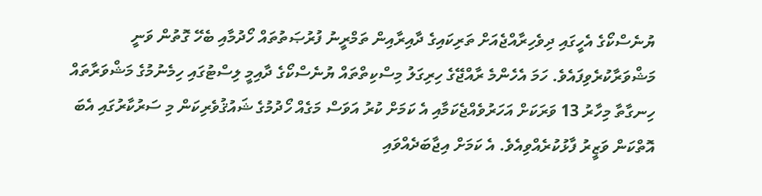ޔުނެސްކޯގެ އެހީގައި ދިވެހިރާއްޖެއަށް ތަރިކައިގެ ދާއިރާއިން ތަމްރީނު ފުރުޞަތުތައް ހޯދުމާއި ބެހޭ ގޮތުން ވަނީ މަޝްވަރާކުރެވިފައެވެ. ހަމަ އެހެންމެ ރާއްޖޭގެ ހިރިގަލު މިސްކިތްތައް ޔުނެސްކޯގެ ދާއިމީ ލިސްޓުގައި ހިމެނުމުގެ މަޝްވަރާތައް ހިނގާތާ މިހާރު 13 ވަރަކަށް އަހަރުވެއްޖެކަމާއި އެ ކަމަށް ކުރު އަވަސް މަގެއް ހޯދުމުގެ ޝައުޤުވެރިކަން މި ސަރުކާރުގައި އެބަ އޮތްކަން ވަޒީރު ފާޅުކުރެއްވިއެވެ. އެ ކަމަށް އިޖާބަދެއްވައި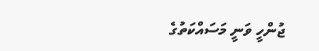ޖުންހީ ވަނީ މަސައްކަތުގެ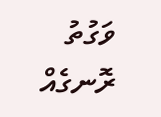ވަގުތު ރޮނގެއް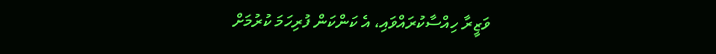ވަޒީރާ ހިއްސާކުރައްވައި، އެ ކަންކަން ފުރިހަމަ ކުރުމަށް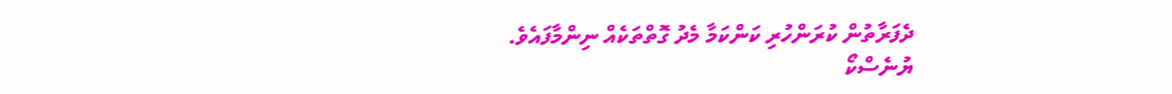ދެފަރާތުން ކުރަންހުރި ކަންކަމާ މެދު ގޮތްތަކެއް ނިންމާފައެވެ.
ޔުނެސްކޯ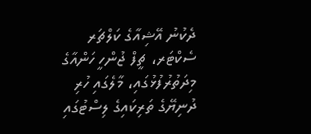ދެކުނު އޭޝިއާގެ ކަލްޗަރ ސެކްޓަރ، ޗީފް ޖުންހީ ހަންއާގެ މިދަތުރުފުޅުގައި، މާލެގައި ހުރި ދުނިޔޭގެ ތަރިކައިގެ ލިސްޓުގައި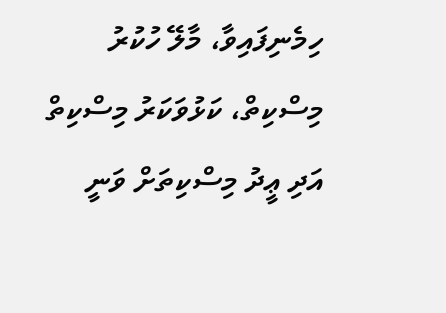ހިމެނިފައިވާ، މާލޭ ހުކުރު މިސްކިތް، ކަޅުވަކަރު މިސްކިތް އަދި ޢީދު މިސްކިތަށް ވަނީ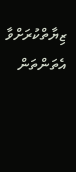ޒިޔާތްކުރަށްވާ އެތަންތަން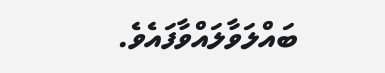ބައްލަވާލައްވާފައެވެ.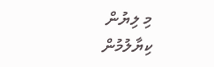މި ލިޔުން ކިޔާލުމުން